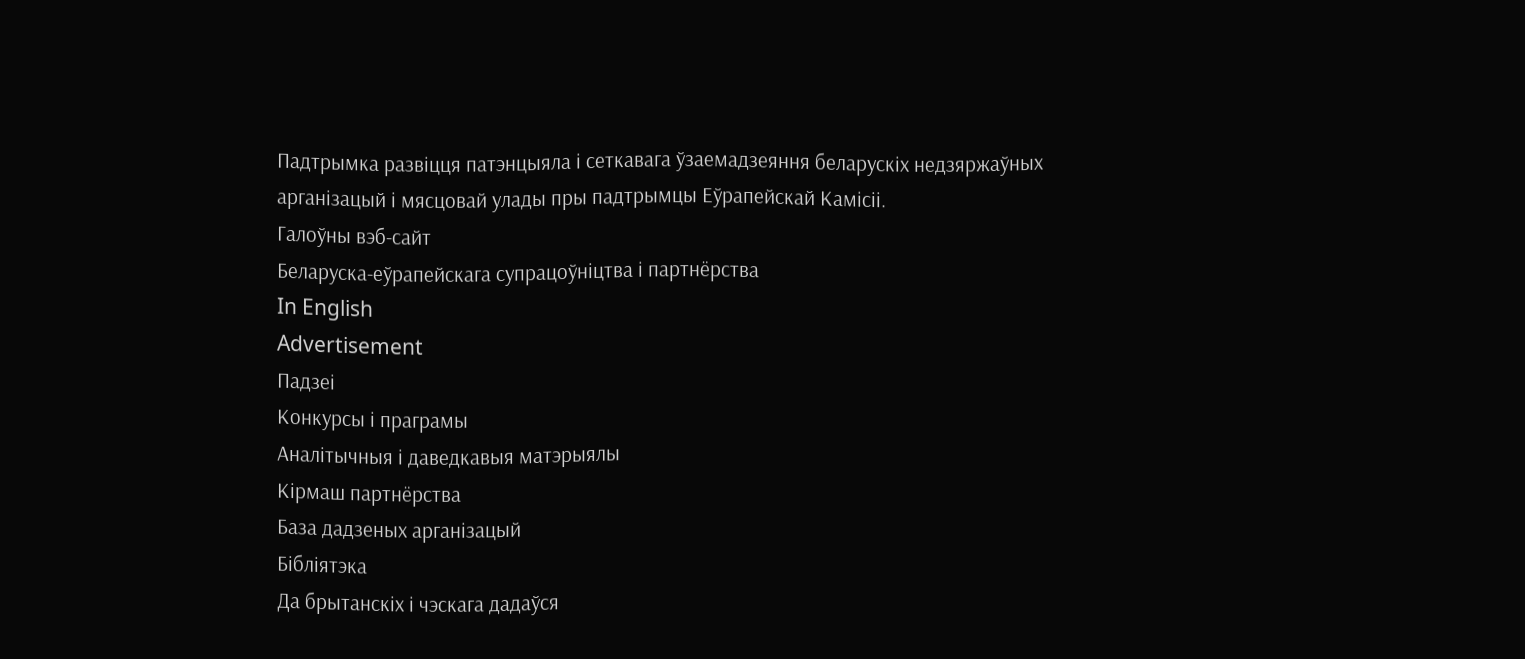Падтрымка развіцця патэнцыяла і сеткавага ўзаемадзеяння беларускіх недзяржаўных
арганізацый і мясцовай улады пры падтрымцы Еўрапейскай Камісіі.
Галоўны вэб-сайт
Беларуска-еўрапейскага супрацоўніцтва і партнёрства
In English
Advertisement
Падзеi
Конкурсы і праграмы
Аналітычныя і даведкавыя матэрыялы
Кірмаш партнёрства
База дадзеных арганiзацый
Бібліятэка
Да брытанскіх і чэскага дадаўся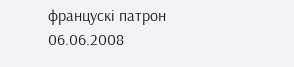францускі патрон
06.06.2008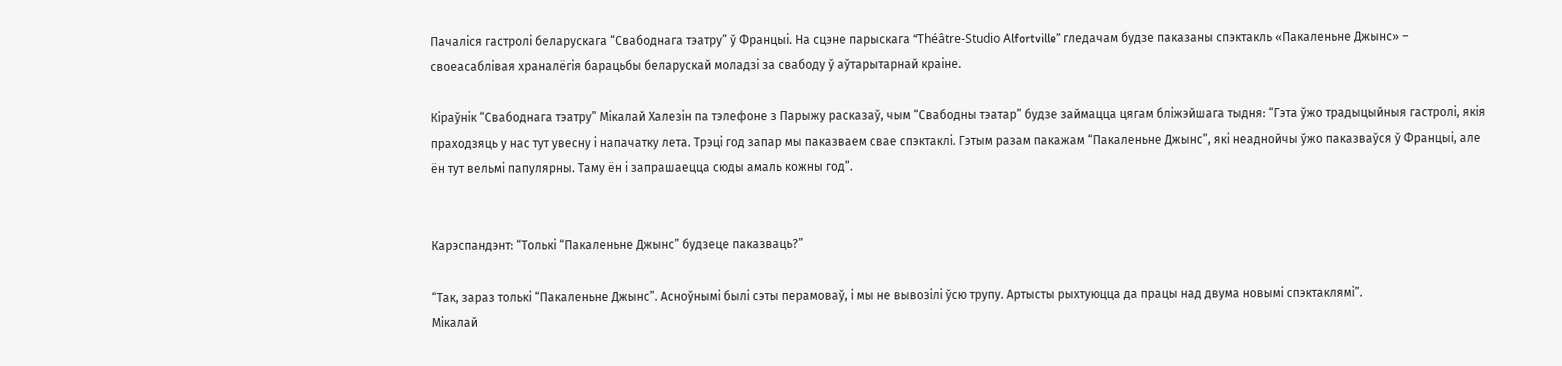Пачаліся гастролі беларускага “Свабоднага тэатру” ў Францыі. На сцэне парыскага “Théâtre-Studio Alfortville” гледачам будзе паказаны спэктакль «Пакаленьне Джынс» – своеасаблівая храналёгія барацьбы беларускай моладзі за свабоду ў аўтарытарнай краіне.

Кіраўнік “Свабоднага тэатру” Мікалай Халезін па тэлефоне з Парыжу расказаў, чым “Свабодны тэатар” будзе займацца цягам бліжэйшага тыдня: “Гэта ўжо традыцыйныя гастролі, якія праходзяць у нас тут увесну і напачатку лета. Трэці год запар мы паказваем свае спэктаклі. Гэтым разам пакажам “Пакаленьне Джынс”, які неаднойчы ўжо паказваўся ў Францыі, але ён тут вельмі папулярны. Таму ён і запрашаецца сюды амаль кожны год”.


Карэспандэнт: “Толькі “Пакаленьне Джынс” будзеце паказваць?”

“Так, зараз толькі “Пакаленьне Джынс”. Асноўнымі былі сэты перамоваў, і мы не вывозілі ўсю трупу. Артысты рыхтуюцца да працы над двума новымі спэктаклямі”.
Мікалай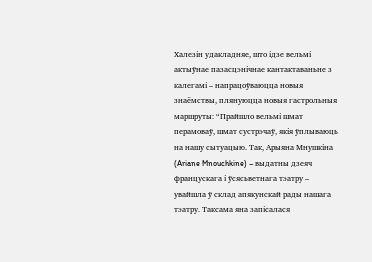Халезін удакладняе, што ідзе вельмі актыўнае пазасцэнічнае кантактаваньне з калегамі – напрацоўваюцца новыя знаёмствы, плянуюцца новыя гастрольныя маршруты: “Прайшло вельмі шмат перамоваў, шмат сустрэчаў, якія ўплываюць на нашу сытуацыю. Так, Арыяна Мнушкіна (Ariane Mnouchkine) – выдатны дзеяч францускага і ўсясьветнага тэатру – увайшла ў склад апякунскай рады нашага тэатру. Таксама яна запісалася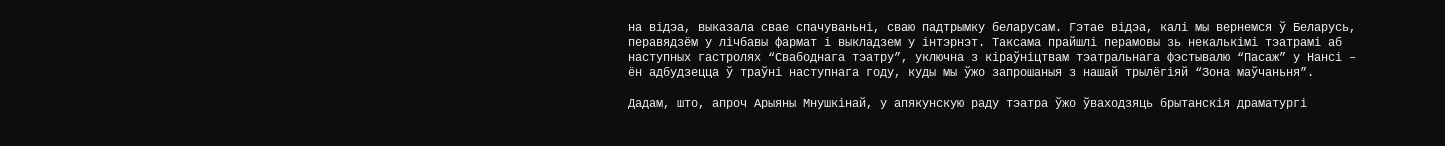на відэа, выказала свае спачуваньні, сваю падтрымку беларусам. Гэтае відэа, калі мы вернемся ў Беларусь, перавядзём у лічбавы фармат і выкладзем у інтэрнэт. Таксама прайшлі перамовы зь некалькімі тэатрамі аб наступных гастролях “Свабоднага тэатру”, уключна з кіраўніцтвам тэатральнага фэстывалю “Пасаж” у Нансі – ён адбудзецца ў траўні наступнага году, куды мы ўжо запрошаныя з нашай трылёгіяй “Зона маўчаньня”.

Дадам, што, апроч Арыяны Мнушкінай, у апякунскую раду тэатра ўжо ўваходзяць брытанскія драматургі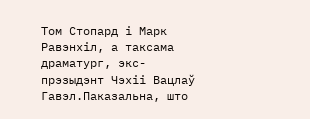Том Стопард і Марк Равэнхіл, а таксама драматург, экс-прэзыдэнт Чэхіі Вацлаў Гавэл.Паказальна, што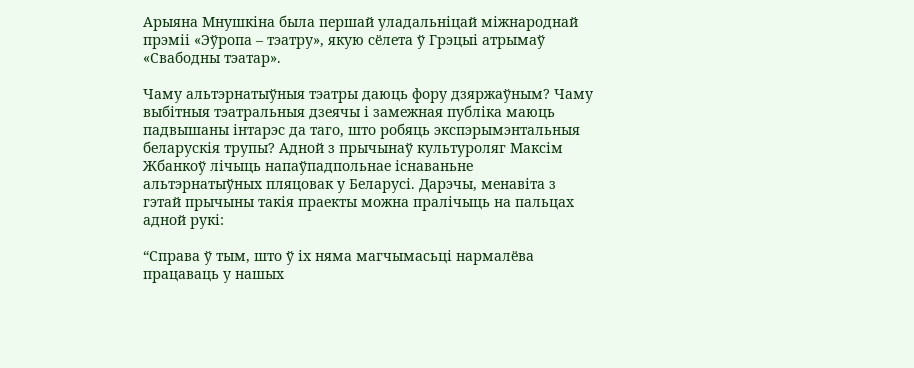Арыяна Мнушкіна была першай уладальніцай міжнароднай прэміі «Эўропа – тэатру», якую сёлета ў Грэцыі атрымаў «Свабодны тэатар».

Чаму альтэрнатыўныя тэатры даюць фору дзяржаўным? Чаму выбітныя тэатральныя дзеячы і замежная публіка маюць падвышаны інтарэс да таго, што робяць экспэрымэнтальныя беларускія трупы? Адной з прычынаў культуроляг Максім Жбанкоў лічыць напаўпадпольнае існаваньне альтэрнатыўных пляцовак у Беларусі. Дарэчы, менавіта з гэтай прычыны такія праекты можна пралічыць на пальцах адной рукі:

“Справа ў тым, што ў іх няма магчымасьці нармалёва працаваць у нашых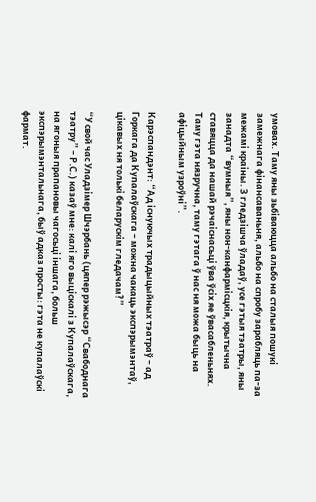умовах. Таму яны зьбіваюцца альбо на сталыя пошукі замежнага фінансаваньня, альбо на спробу зарабляць па-за межамі краіны. З гледзішча ўладаў, усе гэтыя тэатры, яны занадта “вумныя”, яны нон-канфармісцкія, крытычна ставяцца да нашай рэчаіснасьці ўва ўсіх яе ўвасабленьнях. Таму гэта нязручна, таму гэтага ў нас ня можа быць на афіцыйным узроўні”.

Карэспандэнт: “Ад існуючых традыцыйных тэатраў – ад Горкага да Купалаўскага – можна чакаць экспэрымэнтаў, цікавых ня толькі беларускім гледачам?”

“У свой час Уладзімер Шчэрбань (цяпер рэжысэр “Свабоднага тэатру” – Р.С.) казаў мне: калі яго выціскалі з Купалаўскага, на ягоныя прапановы чагосьці іншага, больш экспэрымэнтальнага, быў адказ просты: гэта не купалаўскі фармат.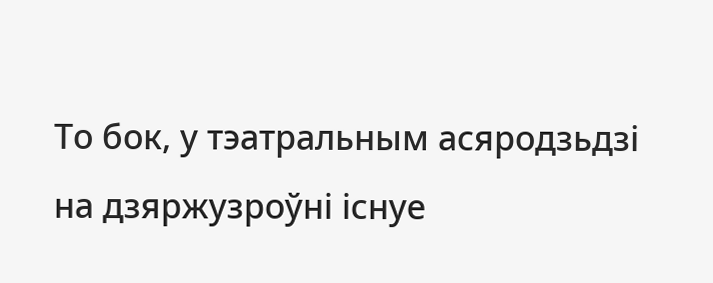То бок, у тэатральным асяродзьдзі на дзяржузроўні існуе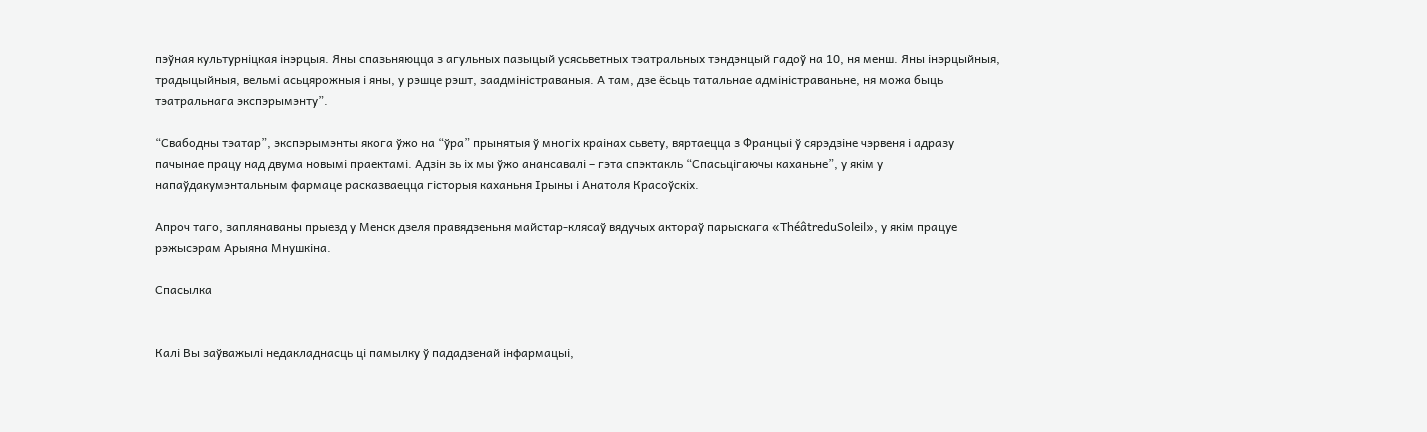пэўная культурніцкая інэрцыя. Яны спазьняюцца з агульных пазыцый усясьветных тэатральных тэндэнцый гадоў на 10, ня менш. Яны інэрцыйныя, традыцыйныя, вельмі асьцярожныя і яны, у рэшце рэшт, заадміністраваныя. А там, дзе ёсьць татальнае адміністраваньне, ня можа быць тэатральнага экспэрымэнту”.

“Свабодны тэатар”, экспэрымэнты якога ўжо на “ўра” прынятыя ў многіх краінах сьвету, вяртаецца з Францыі ў сярэдзіне чэрвеня і адразу пачынае працу над двума новымі праектамі. Адзін зь іх мы ўжо анансавалі – гэта спэктакль “Спасьцігаючы каханьне”, у якім у напаўдакумэнтальным фармаце расказваецца гісторыя каханьня Ірыны і Анатоля Красоўскіх.

Апроч таго, заплянаваны прыезд у Менск дзеля правядзеньня майстар-клясаў вядучых актораў парыскага «ThéâtreduSoleil», у якім працуе рэжысэрам Арыяна Мнушкіна.

Спасылка


Калі Вы заўважылі недакладнасць ці памылку ў пададзенай інфармацыі,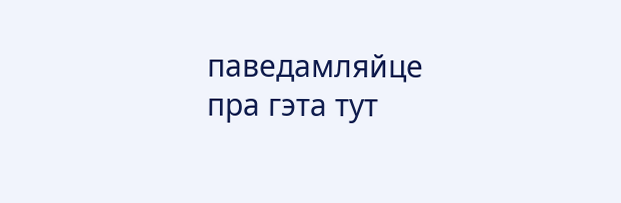паведамляйце пра гэта тут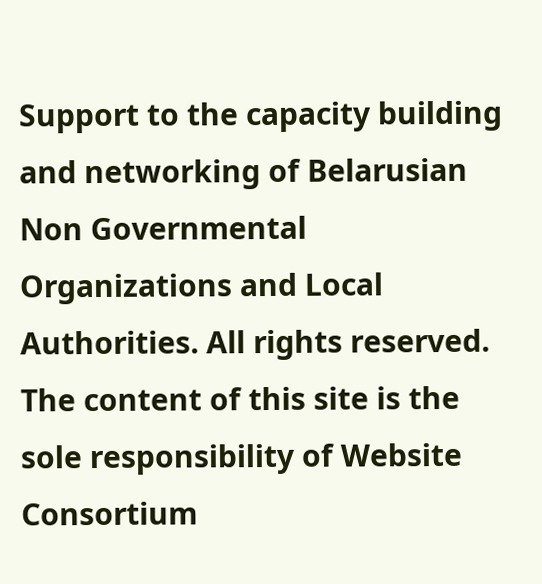Support to the capacity building and networking of Belarusian Non Governmental Organizations and Local Authorities. All rights reserved.
The content of this site is the sole responsibility of Website Consortium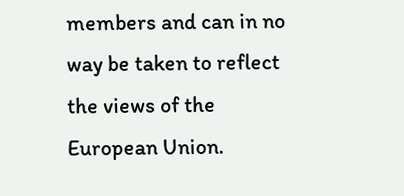members and can in no way be taken to reflect the views of the European Union.